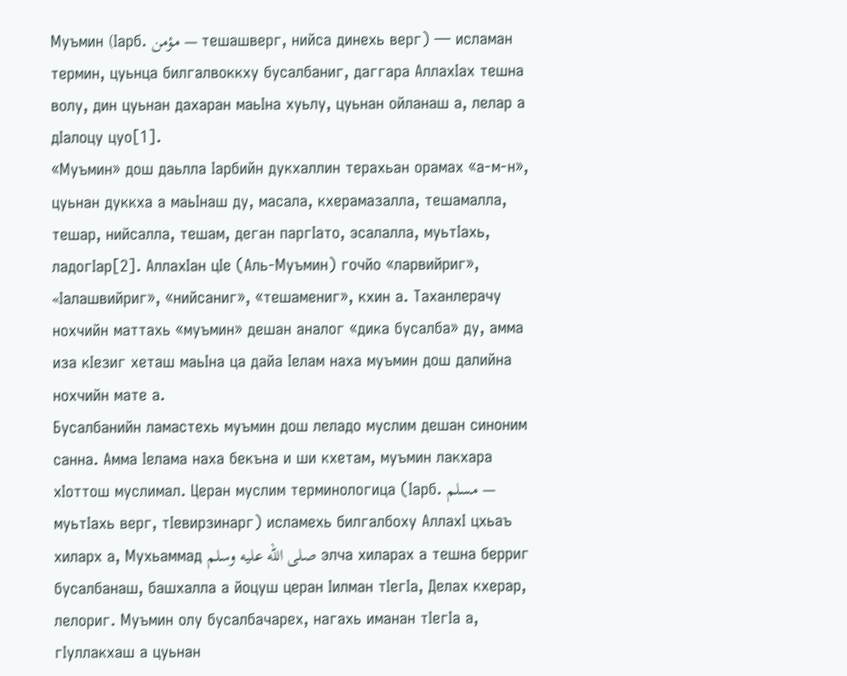Муъмин (Iарб. مؤمن — тешашверг, нийса динехь верг) — исламан термин, цуьнца билгалвоккху бусалбаниг, даггара АллахӀах тешна волу, дин цуьнан дахаран маьIна хуьлу, цуьнан ойланаш а, лелар а дIалоцу цуо[1].
«Муъмин» дош даьлла Iарбийн дукхаллин терахьан орамах «а-м-н», цуьнан дуккха а маьIнаш ду, масала, кхерамазалла, тешамалла, тешар, нийсалла, тешам, деган паргIато, эсалалла, муьтIахь, ладогIар[2]. АллахIан цIе (Аль-Муъмин) гочйо «ларвийриг», «Iалашвийриг», «нийсаниг», «тешамениг», кхин а. Таханлерачу нохчийн маттахь «муъмин» дешан аналог «дика бусалба» ду, амма иза кIезиг хеташ маьIна ца дайа Iелам наха муъмин дош далийна нохчийн мате а.
Бусалбанийн ламастехь муъмин дош леладо муслим дешан синоним санна. Амма Iелама наха бекъна и ши кхетам, муъмин лакхара хIоттош муслимал. Церан муслим терминологица (Ӏарб. مسلم — муьтIахь верг, тIевирзинарг) исламехь билгалбоху АллахI цхьаъ хиларх а, Мухьаммад صلى الله عليه وسلم элча хиларах а тешна берриг бусалбанаш, башхалла а йоцуш церан Iилман тIегIа, Делах кхерар, лелориг. Муъмин олу бусалбачарех, нагахь иманан тIегIа а, гIуллакхаш а цуьнан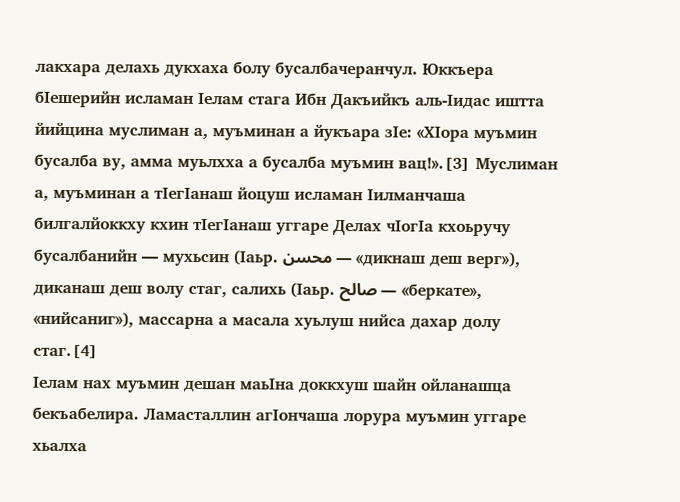лакхара делахь дукхаха болу бусалбачеранчул. Юккъера бIешерийн исламан Iелам стага Ибн Дакъийкъ аль-Ӏидас иштта йийцина муслиман а, муъминан а йукъара зIе: «ХIора муъмин бусалба ву, амма муьлхха а бусалба муъмин вац!».[3] Муслиман а, муъминан а тIегIанаш йоцуш исламан Iилманчаша билгалйоккху кхин тIегIанаш уггаре Делах чIогIа кхоьручу бусалбанийн — мухьсин (Ӏаьр. محسن — «дикнаш деш верг»), диканаш деш волу стаг, салихь (Ӏаьр. صالح — «беркате», «нийсаниг»), массарна а масала хуьлуш нийса дахар долу стаг.[4]
Iелам нах муъмин дешан маьIна доккхуш шайн ойланашца бекъабелира. Ламасталлин агIончаша лорура муъмин уггаре хьалха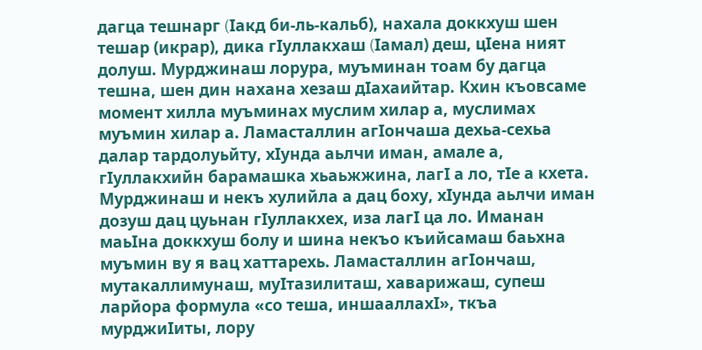дагца тешнарг (Iакд би-ль-кальб), нахала доккхуш шен тешар (икрар), дика гIуллакхаш (Iамал) деш, цIена ният долуш. Мурджинаш лорура, муъминан тоам бу дагца тешна, шен дин нахана хезаш дIахаийтар. Кхин къовсаме момент хилла муъминах муслим хилар а, муслимах муъмин хилар а. Ламасталлин агIончаша дехьа-сехьа далар тардолуьйту, хIунда аьлчи иман, амале а, гIуллакхийн барамашка хьаьжжина, лагI а ло, тIе а кхета. Мурджинаш и некъ хулийла а дац боху, хIунда аьлчи иман дозуш дац цуьнан гIуллакхех, иза лагI ца ло. Иманан маьIна доккхуш болу и шина некъо къийсамаш баьхна муъмин ву я вац хаттарехь. Ламасталлин агIончаш, мутакаллимунаш, муIтазилиташ, хаварижаш, супеш ларйора формула «со теша, иншааллахI», ткъа мурджиIиты, лору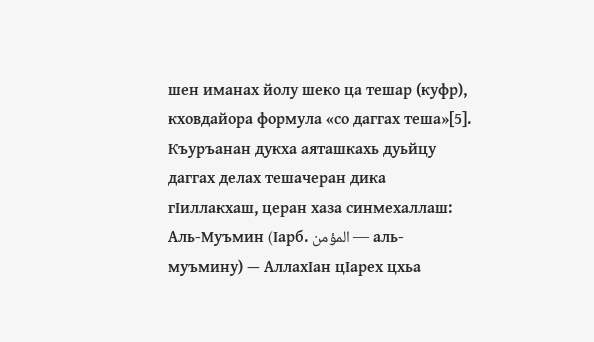шен иманах йолу шеко ца тешар (куфр), кховдайора формула «со даггах теша»[5].
Къуръанан дукха аяташкахь дуьйцу даггах делах тешачеран дика гIиллакхаш, церан хаза синмехаллаш:
Аль-Муъмин (Iарб. المؤمن — аль-муъмину) — АллахIан цIарех цхьа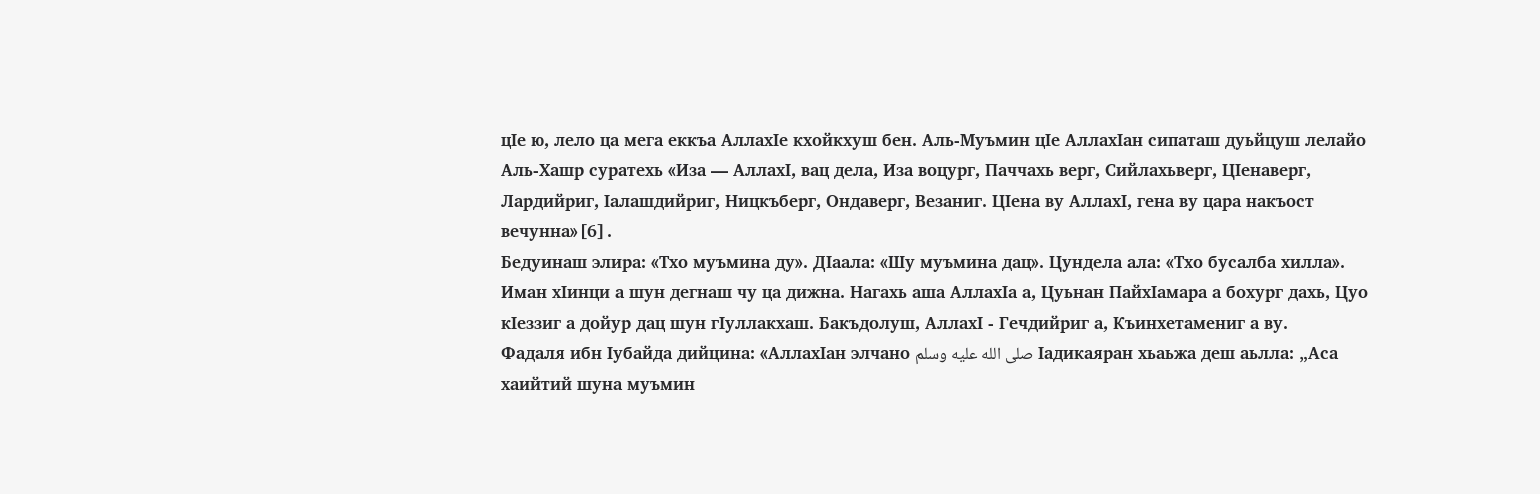цIе ю, лело ца мега еккъа АллахIе кхойкхуш бен. Аль-Муъмин цIе АллахIан сипаташ дуьйцуш лелайо Аль-Хашр суратехь «Иза — АллахI, вац дела, Иза воцург, Паччахь верг, Сийлахьверг, ЦIенаверг, Лардийриг, Iалашдийриг, Ницкъберг, Ондаверг, Везаниг. ЦIена ву АллахI, гена ву цара накъост вечунна»[6].
Бедуинаш элира: «Тхо муъмина ду». ДIаала: «Шу муъмина дац». Цундела ала: «Тхо бусалба хилла». Иман хIинци а шун дегнаш чу ца дижна. Нагахь аша АллахIа а, Цуьнан ПайхIамара а бохург дахь, Цуо кIеззиг а дойур дац шун гIуллакхаш. Бакъдолуш, АллахI - Гечдийриг а, Къинхетамениг а ву.
Фадаля ибн Iубайда дийцина: «АллахIан элчано صلى الله عليه وسلم Iадикаяран хьаьжа деш аьлла: „Аса хаийтий шуна муъмин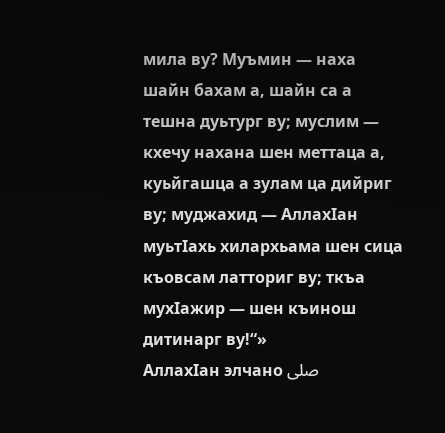мила ву? Муъмин — наха шайн бахам а, шайн са а тешна дуьтург ву; муслим — кхечу нахана шен меттаца а, куьйгашца а зулам ца дийриг ву; муджахид — АллахIан муьтIахь хилархьама шен сица къовсам латториг ву; ткъа мухIажир — шен къинош дитинарг ву!“»
АллахIан элчано صلى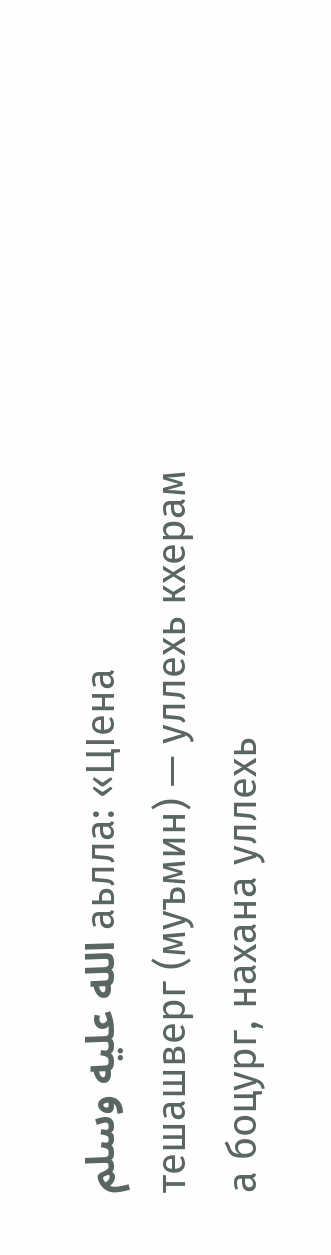الله عليه وسلم аьлла: «ЦIена тешашверг (муъмин) — уллехь кхерам а боцург, нахана уллехь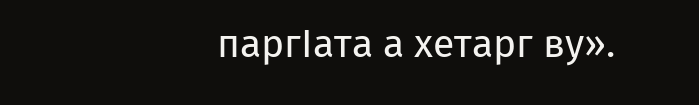паргIата а хетарг ву».